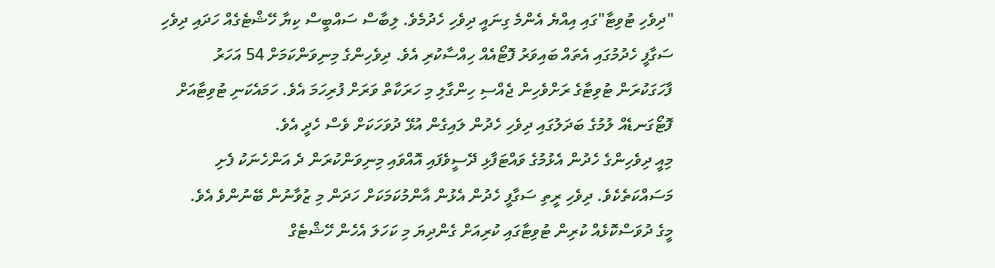"ދިވެހި ޓުވިޓާ"ގައި އިއްޔެ އެންމެ ގިނައީ ދިވެހި ހެދުމެވެ. ލިބާސް ސައްބީސް ކިޔާ ހޭޝްޓެގެއް ހަދައި ދިވެހި ސަގާފީ ހެދުމުގައި އެތައް ބައިވަރު ފޮޓޯއެއް ހިއްސާކުރި އެވެ. ދިވެހިންގެ މިނިވަންކަމަށް 54 އަހަރު ފާހަގަކުރަން ޓުވިޓާގެ ރަށްވެހިން ޖެއްސި ހިންގާލި މި ހަރަކާތް ވަރަށް ފުރިހަމަ އެވެ. ހަމައެކަނި ޓުވިޓާއަށް ފޮޓޯގަނޑެއް ލުމުގެ ބަދަލުގައި ދިވެހި ހެދުން ލައިގެން އުޅޭ ދުވަހަކަށް ވެސް ހެދީ އެވެ.
މިއީ ދިވެހިންގެ ހެދުން އެޅުމުގެ ވައްޓަފާޅި ދޭސީވެފައި އޮއްވައި މިނިވަންކުރަން ދެ އަންހެނަކު ފެށި މަސައްކަތެކެވެ. ދިވެހި ރީތި ސަގާފީ ހެދުން އެޅުން އާންމުކަމަކަށް ހަދަން މި ޒުވާނުން ބޭނުންވެ އެވެ.
މީގެ ދުވަސްކޮޅެއް ކުރިން ޓުވިޓާގައި ކުރިއަށް ގެންދިޔަ މި ކަހަލަ އެހެން ހޭޝްޓެގް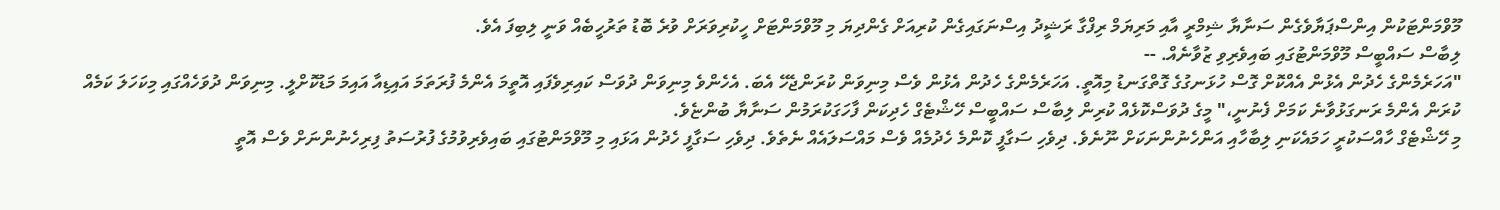މޫވްމަންޓަކުން އިންސްޕަޔާވެގެން ސަނާޔާ ޝިމްރީ އާއި މަރިޔަމް ރިފްގާ ރަޝީދު އިސްނަގައިގެން ކުރިއަށް ގެންދިޔަ މި މޫވްމަންޓަށް ހީކުރިވަރަށް ވުރެ ބޮޑު ތަރުހީބެއް ވަނީ ލިބިފަ އެވެ.
ލިބާސް ސައްބީސް މޫވްމަންޓުގައި ބައިވެރިވި ޒުވާނެއް. --
"އަހަރެމެންގެ ހެދުން އެޅުން އެއްކޮށް ގޮސް ހުޅަނގުގެ ގޮތްގަނޑު މިއޮތީ. އަހަރެމެންގެ ހެދުން އެޅުން ވެސް މިނިވަން ކުރަންޖެހޭ އެބަ. އެހެންވެ މިނިވަން ދުވަސް ކައިރިވެފައި އޮތީމަ އެންމެ ފުރަތަމަ އައިޑިއާ އައިމަ މަޑުކޮށްލީ. މިނިވަން ދުވަހެއްގައި މިކަހަލަ ކަމެއް ކުރަން އެންމެ ރަނގަޅުވާނެ ކަމަށް ފެނުނީ،" މީގެ ދުވަސްކޮޅެއް ކުރިން ލިބާސް ސައްބީސް ހޭޝްޓެގް ހެދިކަން ފާހަގަކުރަމުން ސަނާޔާ ބުންޏެވެ.
މި ހޭޝްޓެގް ހާއްސަކުރީ ހަމައެކަނި ލިބާހާއި އަންހެނުންނަކަށް ނޫނެވެ. ދިވެހި ސަގާފީ ކޮންމެ ހެދުމެއް ވެސް މައްސަލައެއް ނެތެވެ. ދިވެހި ސަގާފީ ހެދުން އަޅައި މި މޫވްމަންޓުގައި ބައިވެރިވުމުގެ ފުރުސަތު ފިރިހެނުންނަށް ވެސް އޮތީ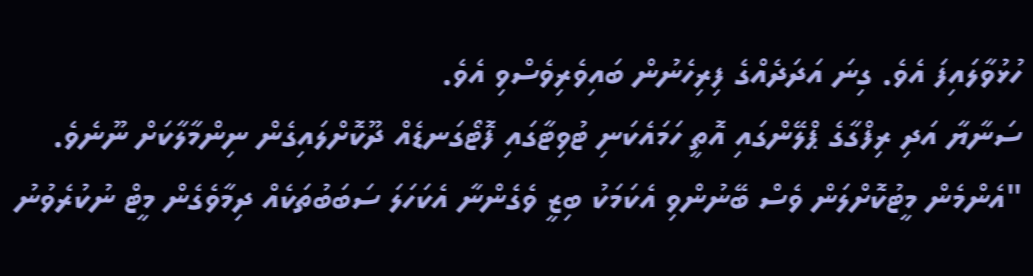ހުޅުވާލައިފަ އެވެ. ގިނަ އަދަދެއްގެ ފިރިހެނުން ބައިވެރިވެސްވި އެވެ.
ސަނާޔާ އަދި ރިފްގާގެ ޕްލޭންގައި އޮތީ ހަމައެކަނި ޓުވިޓާގައި ފޮޓޯގަނޑެއް ދޫކޮށްލައިގެން ނިންމާލާކަށް ނޫނެވެ.
"އެންމެން މީޓުކޮށްލަން ވެސް ބޭނުންވި އެކަމަކު ބިޒީ ވެގެންނާ އެކަހަލަ ސަބަބުތަކެއް ދިމާވެގެން މީޓް ނުކުރެވުނު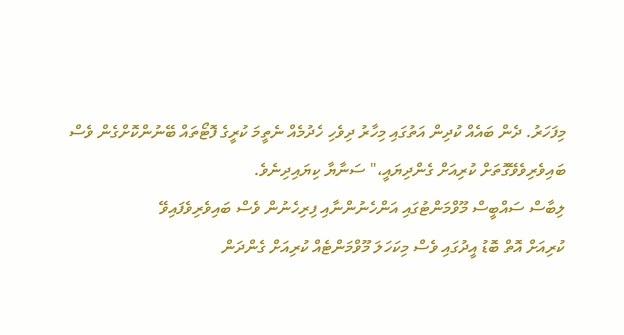މިފަހަރު. ދެން ބައެއް ކުދިން އަތުގައި މިހާރު ދިވެހި ހެދުމެއް ނެތީމަ ކުރީގެ ފޮޓޯތައް ބޭނުންކޮށްގެން ވެސް ބައިވެރިވެވޭގޮތަށް ކުރިއަށް ގެންދިޔައީ،" ސަނާޔާ ކިޔައިދިނެވެ.
ލިބާސް ސައްބީސް މޫވްމަންޓުގައި އަންހެނުންނާއި ފިރިހެނުން ވެސް ބައިވެރިވެފައިވޭ
ކުރިއަށް އޮތް ބޮޑު އީދުގައި ވެސް މިކަހަލަ މޫވްމަންޓެއް ކުރިއަށް ގެންދަން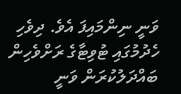ވަނީ ނިންމައިފަ އެވެ. ދިވެހި ހެދުމުގައި ޓުވިޓާގެ ރަށްވެހިން ބައްދަލުކުރަން ވަނީ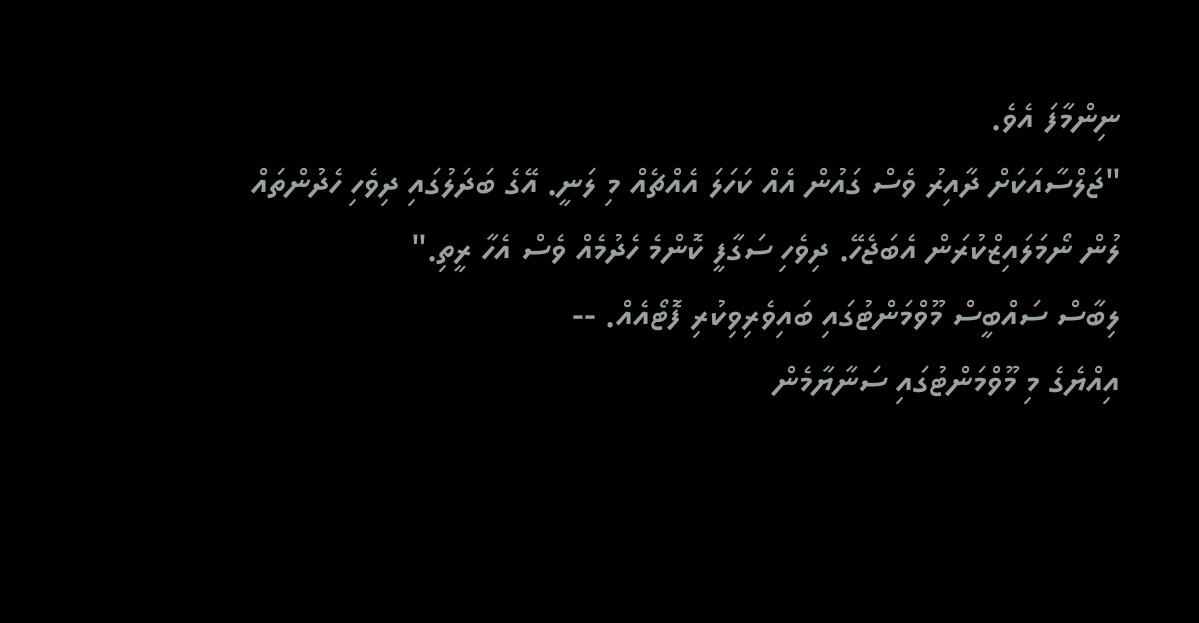ނިންމާފަ އެވެ.
"ޖަލްސާއަކަށް ދާއިރު ވެސް ގައުން އެއް ކަހަލަ އެއްޗެއް މި ލަނީ. އޭގެ ބަދަލުގައި ދިވެހި ހެދުންތައް ލުން ނޯމަލައިޒްކުރަން އެބަޖެހޭ. ދިވެހި ސަގާފީ ކޮންމެ ހެދުމެއް ވެސް އެހާ ރީތި."
ލިބާސް ސައްބީސް މޫވްމަންޓުގައި ބައިވެރިވިކުރި ފޮޓޯއެއް. --
އިއްޔެގެ މި މޫވްމަންޓުގައި ސަނާޔާމެން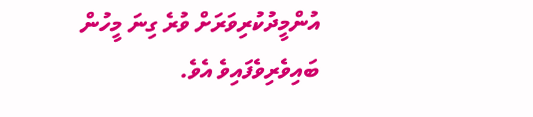އުންމީދުކުރިވަރަށް ވުރެ ގިނަ މީހުން ބައިވެރިވެފައިވެ އެވެ.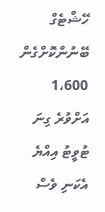ހޭޝްޓެގް ބޭނުންކޮށްގެން 1،600 އަށްވުރެ ގިނަ ޓުވީޓު އިއްޔެ އެކަނި ވެސް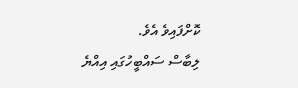ކޮށްފައިވެ އެވެ.
ލިބާސް ސައްބީހުގައި އިއްޔެ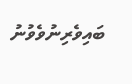ބައިވެރިނުވެވުނު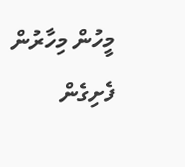މީހުން މިހާރުން ފެށިގެން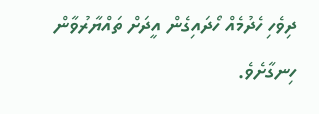ދިވެހި ހެދުމެއް ހޯދައިގެން އީދަށް ތައްޔާރުވާން ހިނގާށެވެ.